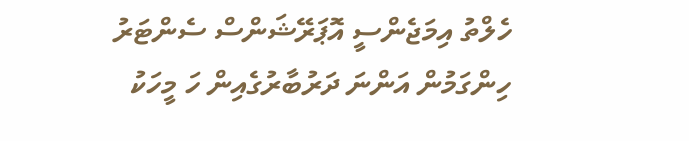ހެލްތު އިމަޖެންސީ އޮޕަރޭޝަންސް ސެންޓަރު ހިންގަމުން އަންނަ ދަރުބާރުގެއިން ހަ މީހަކު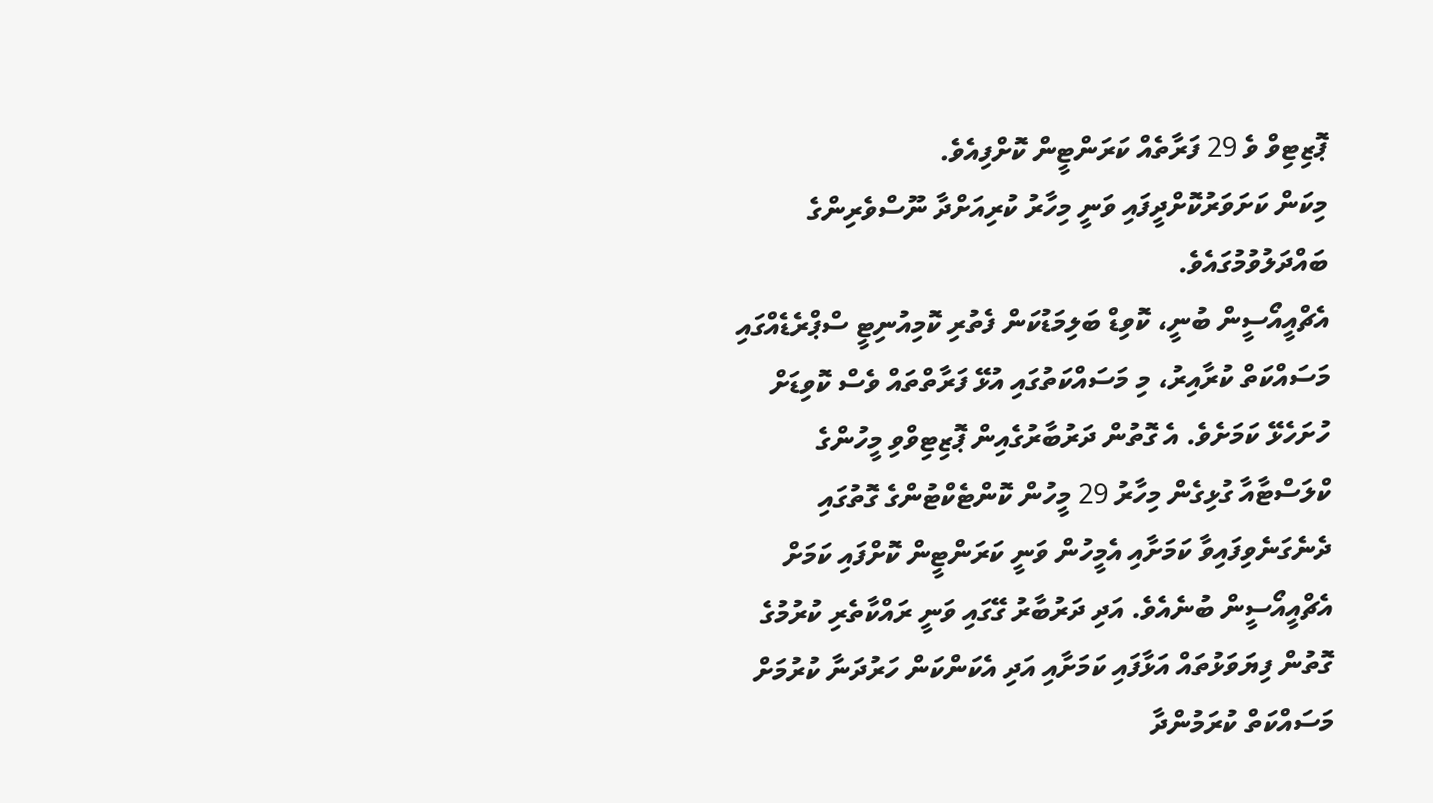ޕޮޒިޓިވް ވެ 29 ފަރާތެއް ކަރަންޓީން ކޮށްފިއެވެ.
މިކަން ކަށަވަރުކޮށްދީފައި ވަނީ މިހާރު ކުރިއަށްދާ ނޫސްވެރިންގެ ބައްދަލުވުމުގައެވެ.
އެޗްއީއޯސީން ބުނީ، ކޮވިޑް ބަލިމަޑުކަން ފެތުރި ކޮމިއުނިޓީ ސްޕްރެޑެއްގައި މަސައްކަތް ކުރާއިރު، މި މަސައްކަތުގައި އުޅޭ ފަރާތްތައް ވެސް ކޮވިޑަށް ހުށަހެޅޭ ކަމަށެވެ. އެ ގޮތުން ދަރުބާރުގެއިން ޕޮޒިޓިވްވި މީހުންގެ ކްލަސްޓާއާ ގުޅިގެން މިހާރު 29 މީހުން ކޮންޓެކްޓުންގެ ގޮތުގައި ދެނެގަނެވިފައިވާ ކަމަށާއި އެމީހުން ވަނީ ކަރަންޓީން ކޮށްފައި ކަމަށް އެޗްއީއޯސީން ބުނެއެވެ. އަދި ދަރުބާރު ގޭގައި ވަނީ ރައްކާތެރި ކުރުމުގެ ގޮތުން ފިޔަވަޅުތައް އަޅާފައި ކަމަށާއި އަދި އެކަންކަން ހަރުދަނާ ކުރުމަށް މަސައްކަތް ކުރަމުންދާ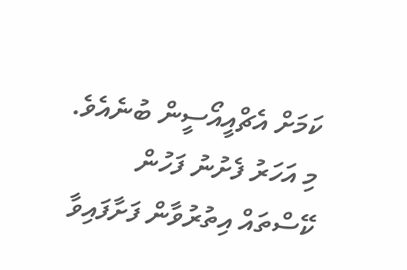ކަމަށް އެޗްއީއޯސީން ބުނެއެވެ.
މި އަހަރު ފެށުނު ފަހުން ކޭސްތައް އިތުރުވާން ފަށާފައިވާ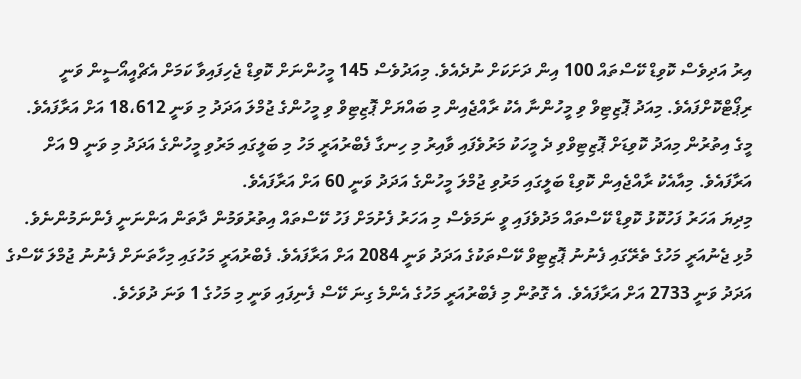އިރު އަދިވެސް ކޮވިޑް ކޭސްތައް 100 އިން ދަށަކަށް ނުދެއެވެ. މިއަދުވެސް 145 މީހުންނަށް ކޮވިޑް ޖެހިފައިވާ ކަމަށް އެޗްއީއޯސީން ވަނީ ރިޕޯޓްކޮށްފައެވެ. މިއަދު ޕޮޒިޓިވް ވި މީހުންނާ އެކު ރާއްޖެއިން މި ބައްޔަށް ޕޮޒިޓިވް ވި މީހުންގެ ޖުމްލަ އަދަދު މި ވަނީ 18،612 އަށް އަރާފައެވެ.
މީގެ އިތުރުން މިއަދު ކޮވިޑަށް ޕޮޒިޓިވްވި ދެ މީހަކު މަރުވެފައި ވާއިރު މި ހިނގާ ފެބްރުއަރީ މަހު މި ބަލީގައި މަރުވި މީހުންގެ އަދަދު މި ވަނީ 9 އަށް އަރާފައެވެ. މިއާއެކު ރާއްޖެއިން ކޮވިޑް ބަލީގައި މަރުވި ޖުމްލަ މީހުންގެ އަދަދު ވަނީ 60 އަށް އަރާފައެވެ.
މިދިޔަ އަހަރު ފަހުކޮޅު ކޮވިޑް ކޭސްތައް މަދުވެފައި ވީ ނަމަވެސް މި އަހަރު ފެށުމަށް ފަހު ކޭސްތައް އިތުރުވަމުން ދާތަން އަންނަނީ ފެންނަމުންނެވެ. މުޅި ޖެނުއަރީ މަހުގެ ތެރޭގައި ފެނުނު ޕޮޒިޓިވް ކޭސްތަކުގެ އަދަދު ވަނީ 2084 އަށް އަރާފައެވެ. ފެބްރުއަރީ މަހުގައި މިހާތަނަށް ފެނުނު ޖުމްލަ ކޭސްގެ އަދަދު ވަނީ 2733 އަށް އަރާފައެވެ. އެ ގޮތުން މި ފެބްރުއަރީ މަހުގެ އެންމެ ގިނަ ކޭސް ފެނިފައި ވަނީ މި މަހުގެ 1 ވަނަ ދުވަހެވެ.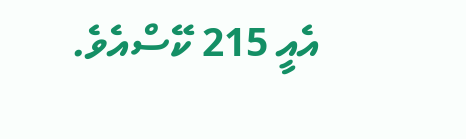އެއީ 215 ކޭސްއެވެ.